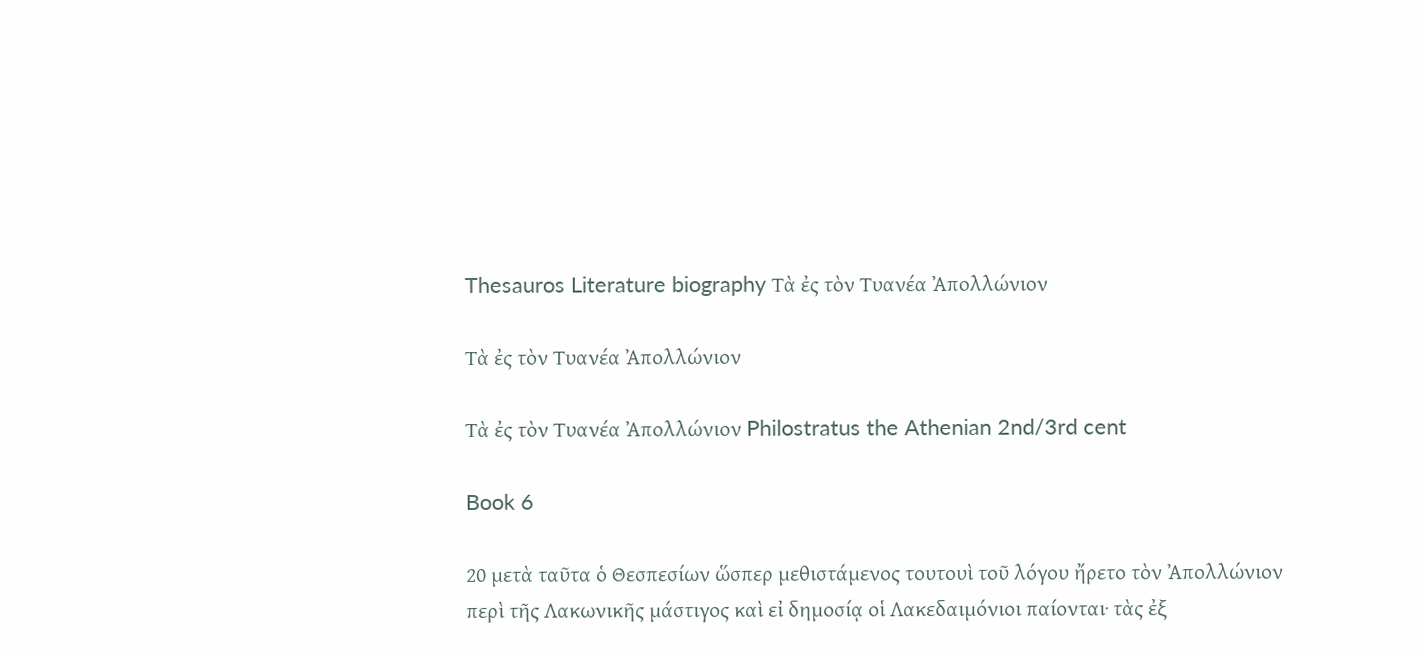Thesauros Literature biography Τὰ ἐς τὸν Τυανέα Ἀπολλώνιον

Τὰ ἐς τὸν Τυανέα Ἀπολλώνιον

Τὰ ἐς τὸν Τυανέα Ἀπολλώνιον Philostratus the Athenian 2nd/3rd cent

Book 6

20 μετὰ ταῦτα ὁ Θεσπεσίων ὥσπερ μεθιστάμενος τουτουὶ τοῦ λόγου ἤρετο τὸν Ἀπολλώνιον περὶ τῆς Λακωνικῆς μάστιγος καὶ εἰ δημοσίᾳ οἱ Λακεδαιμόνιοι παίονται· τὰς ἐξ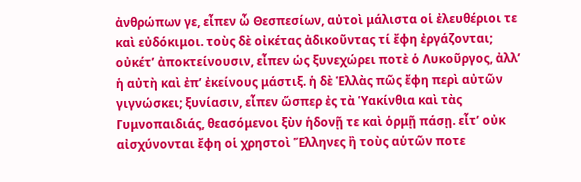ἀνθρώπων γε, εἶπεν ὦ Θεσπεσίων, αὐτοὶ μάλιστα οἱ ἐλευθέριοι τε καὶ εὐδόκιμοι. τοὺς δὲ οἰκέτας ἀδικοῦντας τί ἔφη ἐργάζονται; οὐκέτʼ ἀποκτείνουσιν, εἶπεν ὡς ξυνεχώρει ποτὲ ὁ Λυκοῦργος, ἀλλʼ ἡ αὐτὴ καὶ ἐπʼ ἐκείνους μάστιξ. ἡ δὲ Ἑλλὰς πῶς ἔφη περὶ αὐτῶν γιγνώσκει; ξυνίασιν, εἶπεν ὥσπερ ἐς τὰ Ὑακίνθια καὶ τὰς Γυμνοπαιδιάς, θεασόμενοι ξὺν ἡδονῇ τε καὶ ὁρμῇ πάσῃ. εἶτʼ οὐκ αἰσχύνονται ἔφη οἱ χρηστοὶ Ἕλληνες ἢ τοὺς αὑτῶν ποτε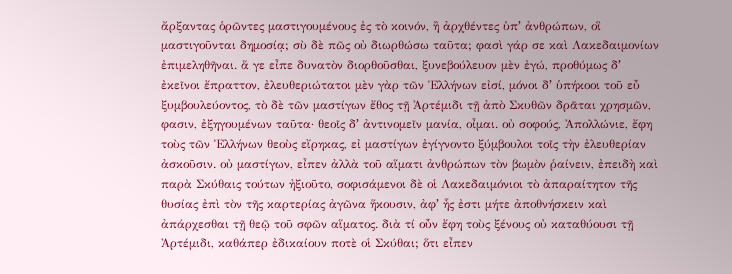ἄρξαντας ὁρῶντες μαστιγουμένους ἐς τὸ κοινόν, ἢ ἀρχθέντες ὑπʼ ἀνθρώπων, οἳ μαστιγοῦνται δημοσίᾳ; σὺ δὲ πῶς οὐ διωρθώσω ταῦτα; φασὶ γάρ σε καὶ Λακεδαιμονίων ἐπιμεληθῆναι. ἅ γε εἶπε δυνατὸν διορθοῦσθαι, ξυνεβούλευον μὲν ἐγώ, προθύμως δʼ ἐκεῖνοι ἔπραττον, ἐλευθεριώτατοι μὲν γὰρ τῶν Ἑλλήνων εἰσί, μόνοι δʼ ὑπήκοοι τοῦ εὖ ξυμβουλεύοντος, τὸ δὲ τῶν μαστίγων ἔθος τῇ Ἀρτέμιδι τῇ ἀπὸ Σκυθῶν δρᾶται χρησμῶν, φασιν, ἐξηγουμένων ταῦτα· θεοῖς δʼ ἀντινομεῖν μανία, οἶμαι. οὐ σοφούς, Ἀπολλώνιε, ἔφη τοὺς τῶν Ἑλλήνων θεοὺς εἴρηκας, εἰ μαστίγων ἐγίγνοντο ξύμβουλοι τοῖς τὴν ἐλευθερίαν ἀσκοῦσιν. οὐ μαστίγων, εἶπεν ἀλλὰ τοῦ αἵματι ἀνθρώπων τὸν βωμὸν ῥαίνειν, ἐπειδὴ καὶ παρὰ Σκύθαις τούτων ἠξιοῦτο, σοφισάμενοι δὲ οἱ Λακεδαιμόνιοι τὸ ἀπαραίτητον τῆς θυσίας ἐπὶ τὸν τῆς καρτερίας ἀγῶνα ἥκουσιν, ἀφʼ ἧς ἐστι μήτε ἀποθνήσκειν καὶ ἀπάρχεσθαι τῇ θεῷ τοῦ σφῶν αἵματος. διὰ τί οὖν ἔφη τοὺς ξένους οὐ καταθύουσι τῇ Ἀρτέμιδι, καθάπερ ἐδικαίουν ποτὲ οἱ Σκύθαι; ὅτι εἶπεν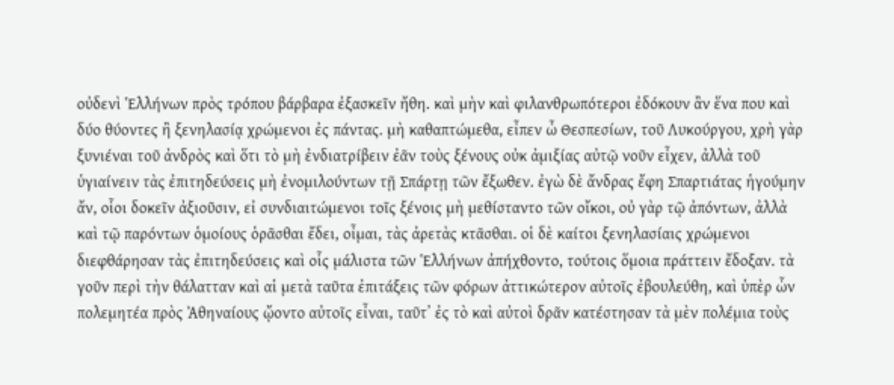οὐδενὶ Ἑλλήνων πρὸς τρόπου βάρβαρα ἐξασκεῖν ἤθη. καὶ μὴν καὶ φιλανθρωπότεροι ἐδόκουν ἂν ἕνα που καὶ δύο θύοντες ἢ ξενηλασίᾳ χρώμενοι ἐς πάντας. μὴ καθαπτώμεθα, εἶπεν ὦ Θεσπεσίων, τοῦ Λυκούργου, χρὴ γὰρ ξυνιέναι τοῦ ἀνδρὸς καὶ ὅτι τὸ μὴ ἐνδιατρίβειν ἐᾶν τοὺς ξένους οὐκ ἀμιξίας αὐτῷ νοῦν εἶχεν, ἀλλὰ τοῦ ὑγιαίνειν τὰς ἐπιτηδεύσεις μὴ ἐνομιλούντων τῇ Σπάρτῃ τῶν ἔξωθεν. ἐγὼ δὲ ἄνδρας ἔφη Σπαρτιάτας ἡγούμην ἄν, οἷοι δοκεῖν ἀξιοῦσιν, εἰ συνδιαιτώμενοι τοῖς ξένοις μὴ μεθίσταντο τῶν οἴκοι, οὐ γὰρ τῷ ἀπόντων, ἀλλὰ καὶ τῷ παρόντων ὁμοίους ὁρᾶσθαι ἔδει, οἶμαι, τὰς ἀρετὰς κτᾶσθαι. οἱ δὲ καίτοι ξενηλασίαις χρώμενοι διεφθάρησαν τὰς ἐπιτηδεύσεις καὶ οἷς μάλιστα τῶν Ἑλλήνων ἀπήχθοντο, τούτοις ὅμοια πράττειν ἔδοξαν. τὰ γοῦν περὶ τὴν θάλατταν καὶ αἱ μετὰ ταῦτα ἐπιτάξεις τῶν φόρων ἀττικώτερον αὐτοῖς ἐβουλεύθη, καὶ ὑπὲρ ὧν πολεμητέα πρὸς Ἀθηναίους ᾤοντο αὐτοῖς εἶναι, ταῦτʼ ἐς τὸ καὶ αὐτοὶ δρᾶν κατέστησαν τὰ μὲν πολέμια τοὺς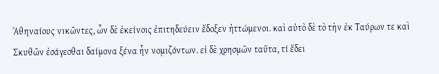Ἀθηναίους νικῶντες, ὧν δὲ ἐκείνοις ἐπιτηδεύειν ἔδοξεν ἡττώμενοι. καὶ αὐτὸ δὲ τὸ τὴν ἐκ Ταύρων τε καὶ Σκυθῶν ἐσάγεσθαι δαίμονα ξένα ἦν νομιζόντων. εἰ δὲ χρησμῶν ταῦτα, τί ἔδει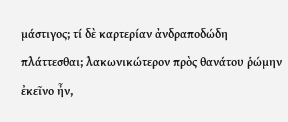μάστιγος; τί δὲ καρτερίαν ἀνδραποδώδη πλάττεσθαι; λακωνικώτερον πρὸς θανάτου ῥώμην ἐκεῖνο ἦν,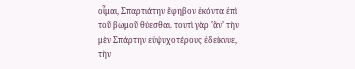οἶμαι, Σπαρτιάτην ἔφηβον ἑκόντα ἐπὶ τοῦ βωμοῦ θύεσθαι. τουτὶ γὰρ ʽἂνʼ τὴν μὲν Σπάρτην εὐψυχοτέρους ἐδείκνυε, τὴν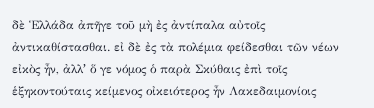δὲ Ἑλλάδα ἀπῆγε τοῦ μὴ ἐς ἀντίπαλα αὐτοῖς ἀντικαθίστασθαι. εἰ δὲ ἐς τὰ πολέμια φείδεσθαι τῶν νέων εἰκὸς ἦν, ἀλλʼ ὅ γε νόμος ὁ παρὰ Σκύθαις ἐπὶ τοῖς ἑξηκοντούταις κείμενος οἰκειότερος ἦν Λακεδαιμονίοις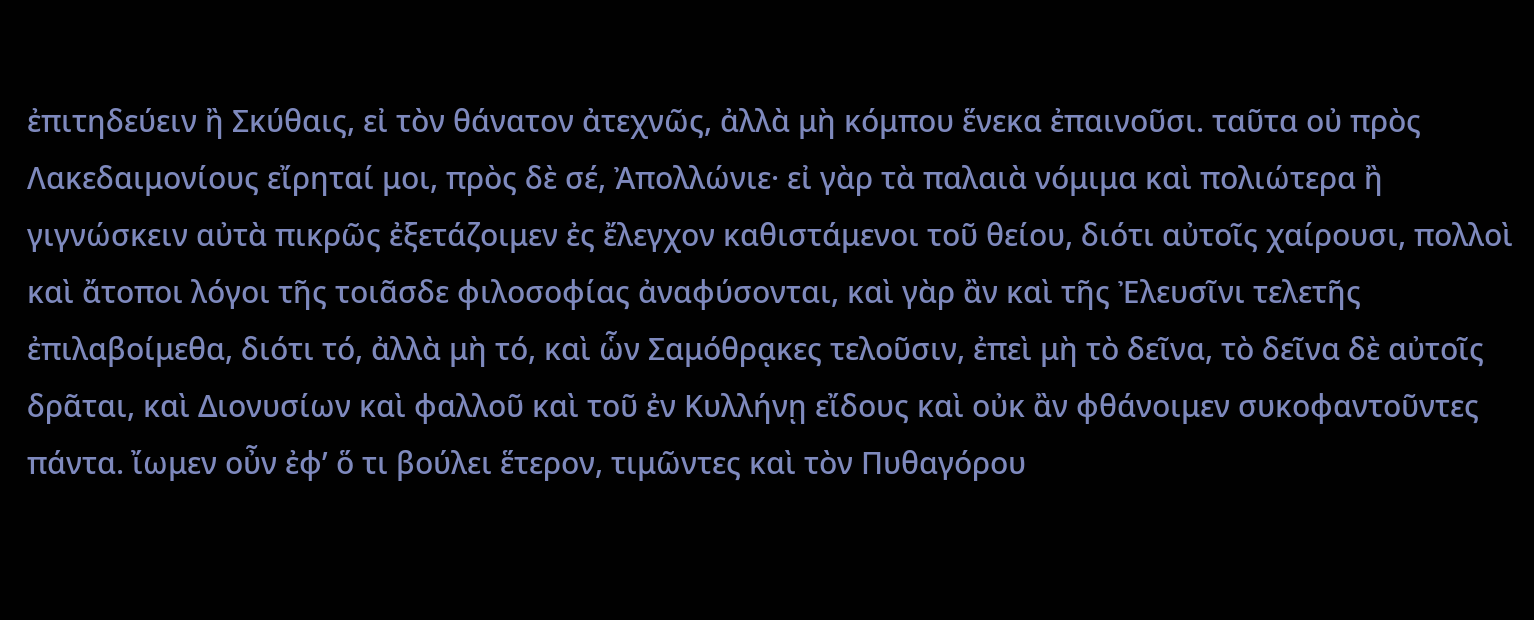ἐπιτηδεύειν ἢ Σκύθαις, εἰ τὸν θάνατον ἀτεχνῶς, ἀλλὰ μὴ κόμπου ἕνεκα ἐπαινοῦσι. ταῦτα οὐ πρὸς Λακεδαιμονίους εἴρηταί μοι, πρὸς δὲ σέ, Ἀπολλώνιε· εἰ γὰρ τὰ παλαιὰ νόμιμα καὶ πολιώτερα ἢ γιγνώσκειν αὐτὰ πικρῶς ἐξετάζοιμεν ἐς ἔλεγχον καθιστάμενοι τοῦ θείου, διότι αὐτοῖς χαίρουσι, πολλοὶ καὶ ἄτοποι λόγοι τῆς τοιᾶσδε φιλοσοφίας ἀναφύσονται, καὶ γὰρ ἂν καὶ τῆς Ἐλευσῖνι τελετῆς ἐπιλαβοίμεθα, διότι τό, ἀλλὰ μὴ τό, καὶ ὧν Σαμόθρᾳκες τελοῦσιν, ἐπεὶ μὴ τὸ δεῖνα, τὸ δεῖνα δὲ αὐτοῖς δρᾶται, καὶ Διονυσίων καὶ φαλλοῦ καὶ τοῦ ἐν Κυλλήνῃ εἴδους καὶ οὐκ ἂν φθάνοιμεν συκοφαντοῦντες πάντα. ἴωμεν οὖν ἐφʼ ὅ τι βούλει ἕτερον, τιμῶντες καὶ τὸν Πυθαγόρου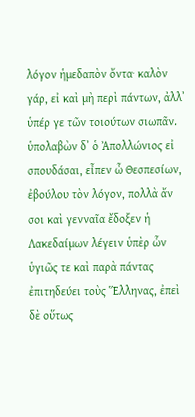λόγον ἡμεδαπὸν ὄντα· καλὸν γάρ, εἰ καὶ μὴ περὶ πάντων, ἀλλʼ ὑπέρ γε τῶν τοιούτων σιωπᾶν. ὑπολαβὼν δʼ ὁ Ἀπολλώνιος εἰ σπουδάσαι, εἶπεν ὦ Θεσπεσίων, ἐβούλου τὸν λόγον, πολλὰ ἄν σοι καὶ γενναῖα ἔδοξεν ἡ Λακεδαίμων λέγειν ὑπὲρ ὧν ὑγιῶς τε καὶ παρὰ πάντας ἐπιτηδεύει τοὺς Ἕλληνας, ἐπεὶ δὲ οὕτως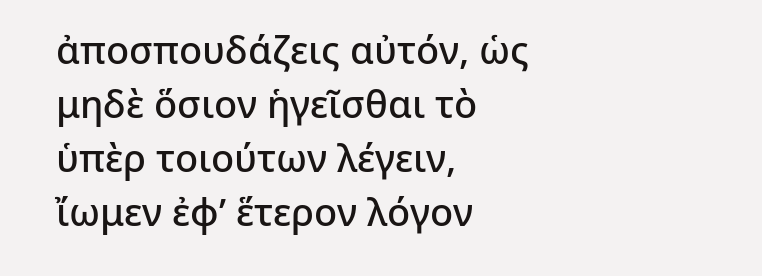ἀποσπουδάζεις αὐτόν, ὡς μηδὲ ὅσιον ἡγεῖσθαι τὸ ὑπὲρ τοιούτων λέγειν, ἴωμεν ἐφʼ ἕτερον λόγον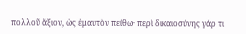πολλοῦ ἄξιον, ὡς ἐμαυτὸν πείθω· περὶ δικαιοσύνης γάρ τι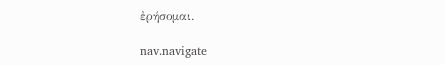ἐρήσομαι.

nav.navigate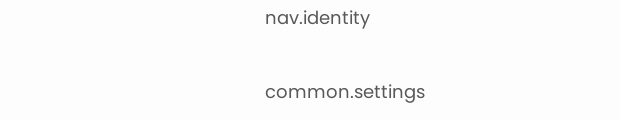nav.identity

common.settings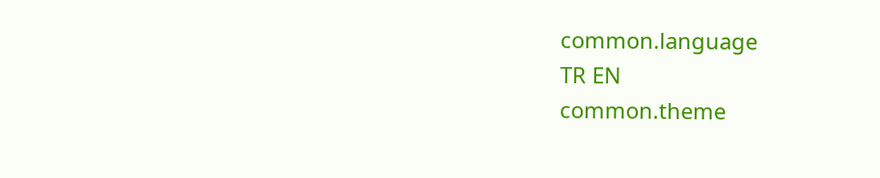common.language
TR EN
common.theme